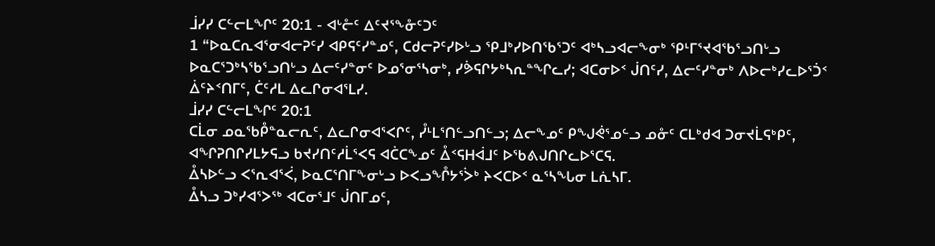ᒨᓯᓯ ᑕᓪᓕᒪᖏᑦ 20:1 - ᐊᒡᓔᑦ ᐃᑦᔪᕐᖕᓁᑦᑐᑦ
1 “ᐅᓇᑕᕆᐊᕐᓂᐊᓕᕈᑦᓯ ᐊᑭᕋᑦᓯᓐᓄᑦ, ᑕᑯᓕᕈᑦᓯᐅᒡᓗ ᕿᒧᒃᓯᐅᑎᖃᕐᑐᑦ ᐊᒃᓴᓗᐊᓕᖕᓂᒃ ᕿᒻᒥᕐᔪᐊᖃᕐᓗᑎᒡᓗ ᐅᓇᑕᕐᑐᒃᓴᖃᕐᓗᑎᒡᓗ ᐃᓕᑦᓯᓐᓂᑦ ᐅᓄᕐᓂᕐᓴᓂᒃ, ᓯᕘᕋᒋᔭᒃᓴᕆᓐᖏᓚᓯ; ᐊᑕᓂᐅᑉ ᒎᑎᑦᓯ, ᐃᓕᑦᓯᓐᓂᒃ ᐱᐅᓕᒃᓯᓚᐅᕐᑑᑉ ᐄᑦᔨᑉᑎᒥᑦ, ᑖᑦᓱᒪ ᐃᓚᒋᓂᐊᕐᒪᓯ.
ᒨᓯᓯ ᑕᓪᓕᒪᖏᑦ 20:1
ᑕᒫᓂ ᓄᓇᖃᑬᓐᓇᓕᕆᑦ, ᐃᓚᒋᓂᐊᕐᐸᒋᑦ, ᓮᒻᒪᕐᑎᓪᓗᑎᓪᓗ; ᐃᓕᖕᓄᑦ ᑭᖑᕚᕐᓄᓪᓗ ᓄᓁᑦ ᑕᒪᒃᑯᐊ ᑐᓂᔪᒫᕋᒃᑭᑦ, ᐊᖏᕈᑎᒋᓯᒪᔭᕋᓗ ᑲᔪᓯᑎᑦᓱᒫᕐᐸᕋ ᐊᑖᑕᖕᓄᑦ ᐂᑉᕋᕼᐋᒧᑦ ᐅᖃᕕᒍᑎᒋᓚᐅᕐᑕᕋ.
ᐂᓴᐅᓪᓗ ᐸᕐᕆᐊᕐᐹ, ᐅᓇᑕᕐᑎᒥᖕᓂᒡᓗ ᐅᐸᓗᖎᔭᕐᐴᒃ ᔨᐸᑕᐅᑉ ᓇᕐᓴᖓᓂ ᒪᕇᓴᒥ.
ᐂᓴᓗ ᑐᒃᓯᐊᕐᐳᖅ ᐊᑕᓂᕐᒧᑦ ᒎᑎᒥᓄᑦ,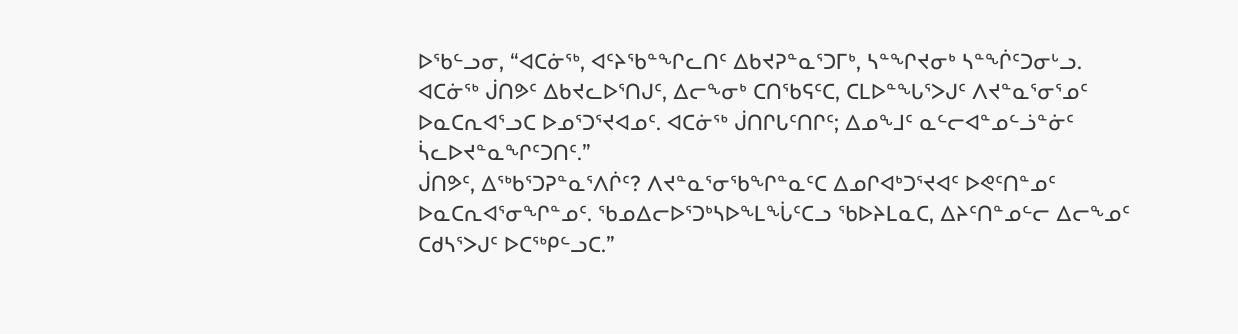ᐅᖃᓪᓗᓂ, “ᐊᑕᓃᖅ, ᐊᑦᔨᖃᓐᖏᓚᑎᑦ ᐃᑲᔪᕈᓐᓇᕐᑐᒥᒃ, ᓴᓐᖏᔪᓂᒃ ᓴᓐᖐᑦᑐᓂᒡᓗ. ᐊᑕᓃᖅ ᒎᑎᕗᑦ ᐃᑲᔪᓚᐅᕐᑎᒍᑦ, ᐃᓕᖕᓂᒃ ᑕᑎᖃᕋᑦᑕ, ᑕᒪᐅᓐᖓᕐᐳᒍᑦ ᐱᔪᓐᓇᕐᓂᕐᓄᑦ ᐅᓇᑕᕆᐊᕐᓗᑕ ᐅᓄᕐᑐᕐᔪᐊᓄᑦ. ᐊᑕᓃᖅ ᒎᑎᒋᒐᑦᑎᒋᑦ; ᐃᓄᖕᒧᑦ ᓇᓪᓕᐊᓐᓄᓪᓘᓐᓃᑦ ᓵᓚᐅᔪᓐᓇᖏᑦᑐᑎᑦ.”
ᒎᑎᕗᑦ, ᐃᖅᑲᕐᑐᕈᓐᓇᕐᐱᒌᑦ? ᐱᔪᓐᓇᕐᓂᖃᖏᓐᓇᑦᑕ ᐃᓄᒋᐊᒃᑐᕐᔪᐊᑦ ᐅᕙᑦᑎᓐᓄᑦ ᐅᓇᑕᕆᐊᕐᓂᖏᓐᓄᑦ. ᖃᓄᐃᓕᐅᕐᑐᒃᓴᐅᖕᒪᖔᑦᑕᓗ ᖃᐅᔨᒪᓇᑕ, ᐃᔨᑦᑎᓐᓄᓪᓕ ᐃᓕᖕᓄᑦ ᑕᑯᓴᕐᐳᒍᑦ ᐅᑕᖅᑭᓪᓗᑕ.”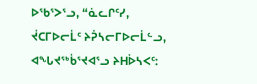ᐅᖃᕐᐳᕐᓗ, “ᓈᓚᒋᑦᓯ, ᔫᑕᒥᐅᓕᒫᑦ ᔨᕉᓴᓕᒥᐅᓕᒫᓪᓗ, ᐊᖓᔪᖅᑳᕐᔪᐊᕐᓗ ᔨᕼᐆᓴᐸᑦ: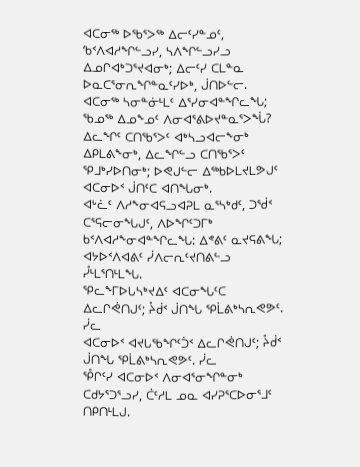ᐊᑕᓂᖅ ᐅᖃᕐᐳᖅ ᐃᓕᑦᓯᓐᓄᑦ, ‘ᑲᑉᐱᐊᓱᖏᓪᓗᓯ, ᓴᐱᖏᓪᓗᓯᓗ ᐃᓄᒋᐊᒃᑐᕐᔪᐊᓂᒃ; ᐃᓕᑦᓯ ᑕᒪᓐᓇ ᐅᓇᑕᕐᓂᕆᖏᓐᓇᑦᓯᐅᒃ, ᒎᑎᐅᓪᓕ.
ᐊᑕᓂᖅ ᓴᓂᓐᓃᒻᒪᑦ ᐃᕐᓯᓂᐊᓐᖏᓚᖓ; ᖃᓄᖅ ᐃᓄᖕᓄᑦ ᐱᓂᐊᕐᕕᐅᔪᓐᓇᕐᐳᖔ?
ᐃᓚᖏᑦ ᑕᑎᖃᕐᐳᑦ ᐊᒃᓴᓗᐊᓕᖕᓂᒃ ᐃᑭᒪᕕᖕᓂᒃ, ᐃᓚᖏᓪᓗ ᑕᑎᖃᕐᐳᑦ ᕿᒧᒃᓯᐅᑎᓂᒃ; ᐅᕙᒍᓪᓕ ᐃᖅᑲᐅᒪᔪᒪᕗᒍᑦ ᐊᑕᓂᐅᑉ ᒎᑎᑦᑕ ᐊᑎᖓᓂᒃ.
ᐊᒡᓛᑦ ᐱᓱᖕᓂᐊᕋᓗᐊᕈᒪ ᓇᕐᓴᒃᑯᑦ, ᑐᖂᑉ ᑕᕐᕋᓕᓂᖓᒍᑦ, ᐱᐅᖏᑦᑐᒥᒃ ᑲᑉᐱᐊᓱᖕᓂᐊᓐᖏᓚᖓ: ᐃᕝᕕᑦ ᓇᔪᕋᕕᖓ; ᐊᔭᐅᑉᐱᐊᕕᑦ ᓰᐱᓕᕆᑦᔪᑎᕕᓪᓗ ᓮᒻᒪᕐᑎᒻᒪᖓ.
ᕿᓚᖕᒥᐅᒐᓴᒃᔪᐃᑦ ᐊᑕᓂᖓᑦᑕ ᐃᓚᒋᕚᑎᒍᑦ; ᔧᑰᑉ ᒎᑎᖓ ᕿᒫᕕᒃᓴᕆᕙᕗᑦ. ᓰᓚ
ᐊᑕᓂᐅᑉ ᐊᔪᒐᖃᖏᑦᑑᑉ ᐃᓚᒋᕚᑎᒍᑦ; ᔧᑰᑉ ᒎᑎᖓ ᕿᒫᕕᒃᓴᕆᕙᕗᑦ. ᓰᓚ
ᕾᒋᑦᓯ ᐊᑕᓂᐅᑉ ᐱᓂᐊᕐᓂᖏᓐᓂᒃ ᑕᑯᔭᕐᑐᕐᓗᓯ, ᑖᑦᓱᒪ ᓄᓇ ᐊᓯᕈᕐᑕᐅᓂᕐᒧᑦ ᑎᑭᑎᒻᒪᒍ.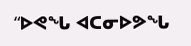“ᐅᕙᖓ ᐊᑕᓂᐅᕗᖓ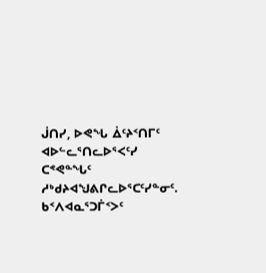ᒎᑎᓯ, ᐅᕙᖓ ᐄᑦᔨᑉᑎᒥᑦ ᐊᐅᓪᓚᕐᑎᓚᐅᕐᐸᑦᓯ ᑕᕝᕙᓐᖓᑦ ᓱᒃᑯᔨᐊᖑᕕᒋᓚᐅᕐᑕᑦᓯᓐᓂᑦ.
ᑲᑉᐱᐊᓇᕐᑐᒦᑉᐳᑦ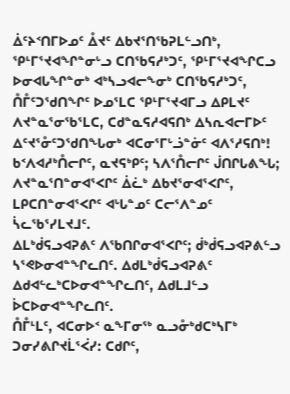ᐄᑦᔨᑉᑎᒥᐅᓄᑦ ᐂᔪᑦ ᐃᑲᔪᕐᑎᖃᕈᒪᓪᓗᑎᒃ, ᕿᒻᒥᕐᔪᐊᖏᓐᓂᒡᓗ ᑕᑎᖃᕋᓱᒃᑐᑦ, ᕿᒻᒥᕐᔪᐊᖏᑕᓗ ᐅᓂᐊᒐᖏᓐᓂᒃ ᐊᒃᓴᓗᐊᓕᖕᓂᒃ ᑕᑎᖃᕋᓱᒃᑐᑦ, ᑍᒤᑦᑐᖁᑎᖏᑦ ᐅᓄᕐᒪᑕ ᕿᒻᒥᕐᔪᐊᒥᓗ ᐃᑭᒪᔪᑦ ᐱᔪᓐᓇᕐᓂᖃᕐᒪᑕ, ᑕᑯᓐᓇᕋᓱᐊᕋᑎᒃ ᐃᓴᕆᐊᓕᒥᐅᑦ ᐃᑦᔪᕐᓁᑦᑐᖁᑎᖓᓂᒃ ᐊᑕᓂᕐᒥᒡᓘᓐᓃᑦ ᐊᐱᕐᓱᕋᑎᒃ!
ᑲᑉᐱᐊᓱᒃᑍᓕᒋᑦ, ᓇᔪᕋᒃᑭᑦ; ᓴᐱᕐᑍᓕᒋᑦ ᒎᑎᒋᒐᕕᖓ; ᐱᔪᓐᓇᕐᑎᓐᓂᐊᕐᐸᒋᑦ ᐄᓛᒃ ᐃᑲᔪᕐᓂᐊᕐᐸᒋᑦ, ᒪᑭᑕᑎᓐᓂᐊᕐᐸᒋᑦ ᐊᒡᒐᓐᓄᑦ ᑕᓕᕐᐱᓐᓄᑦ ᓵᓚᖃᕐᓯᒪᔪᒧᑦ.
ᐃᒪᒃᑰᕋᓗᐊᕈᕕᑦ ᐱᖃᑎᒋᓂᐊᕐᐸᒋᑦ; ᑰᒃᑰᕋᓗᐊᕈᕕᓪᓗ ᓴᕐᕙᐅᓂᐊᓐᖏᓚᑎᑦ. ᐃᑯᒪᒃᑰᕋᓗᐊᕈᕕᑦ ᐃᑯᐊᓪᓚᒃᑕᐅᓂᐊᓐᖏᓚᑎᑦ, ᐃᑯᒪᒧᓪᓗ ᐆᑕᐅᓂᐊᓐᖏᓚᑎᑦ.
ᑍᒤᒻᒪᑦ, ᐊᑕᓂᐅᑉ ᓇᖕᒥᓂᖅ ᓇᓗᓁᒃᑯᑕᒃᓴᒥᒃ ᑐᓂᓯᕕᒋᔪᒫᕐᐹᓯ: ᑕᑯᒋᑦ,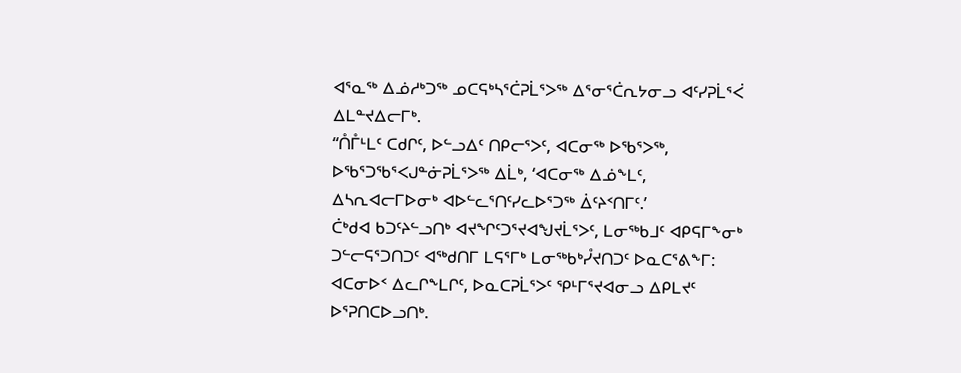ᐊᕐᓇᖅ ᐃᓅᓱᒃᑐᖅ ᓄᑕᕋᒃᓴᕐᑖᕈᒫᕐᐳᖅ ᐃᕐᓂᕐᑖᕆᔭᓂᓗ ᐊᑦᓯᕈᒫᕐᐹ ᐃᒪᓐᔪᐃᓕᒥᒃ.
“ᑍᒤᒻᒪᑦ ᑕᑯᒋᑦ, ᐅᓪᓗᐃᑦ ᑎᑭᓕᕐᐳᑦ, ᐊᑕᓂᖅ ᐅᖃᕐᐳᖅ, ᐅᖃᕐᑐᖃᕐᐸᒍᓐᓃᕈᒫᕐᐳᖅ ᐃᒫᒃ, ‘ᐊᑕᓂᖅ ᐃᓅᖕᒪᑦ, ᐃᓴᕆᐊᓕᒥᐅᓂᒃ ᐊᐅᓪᓚᕐᑎᑦᓯᓚᐅᕐᑐᖅ ᐄᑦᔨᑉᑎᒥᑦ.’
ᑖᒃᑯᐊ ᑲᑐᑦᔨᓪᓗᑎᒃ ᐊᔪᖏᑦᑐᕐᔪᐊᖑᔪᒫᕐᐳᑦ, ᒪᓂᖅᑲᒧᑦ ᐊᑭᕋᒥᖕᓂᒃ ᑐᓪᓕᕋᕐᑐᑎᑐᑦ ᐊᖅᑯᑎᒥ ᒪᕋᕐᒥᒃ ᒪᓂᖅᑲᒃᓮᔪᑎᑐᑦ ᐅᓇᑕᕐᕕᖕᒥ: ᐊᑕᓂᐅᑉ ᐃᓚᒋᖕᒪᒋᑦ, ᐅᓇᑕᕈᒫᕐᐳᑦ ᕿᒻᒥᕐᔪᐊᓂᓗ ᐃᑭᒪᔪᑦ ᐅᕐᕈᑎᑕᐅᓗᑎᒃ.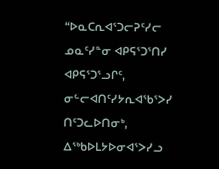“ᐅᓇᑕᕆᐊᕐᑐᓕᕈᑦᓯᓕ ᓄᓇᑦᓯᓐᓂ ᐊᑭᕋᕐᑐᕐᑎᓯ ᐊᑭᕋᕐᑐᕐᓗᒋᑦ, ᓂᓪᓕᐊᑎᑦᓯᔭᕆᐊᖃᕐᐳᓯ ᑎᑦᑐᓚᐅᑎᓂᒃ, ᐃᖅᑲᐅᒪᔭᐅᓂᐊᕐᐳᓯᓗ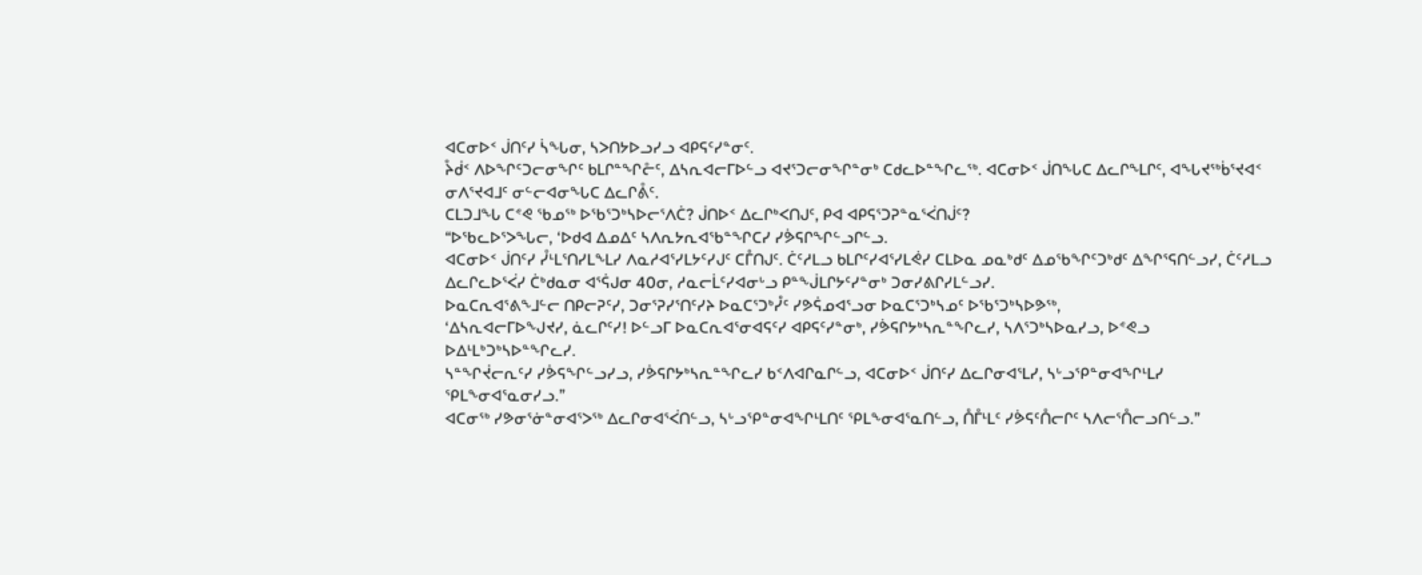ᐊᑕᓂᐅᑉ ᒎᑎᑦᓯ ᓵᖓᓂ, ᓴᐳᑎᔭᐅᓗᓯᓗ ᐊᑭᕋᑦᓯᓐᓂᑦ.
ᔧᑰᑉ ᐱᐅᖏᑦᑐᓕᓂᖏᑦ ᑲᒪᒋᓐᖏᓔᑦ, ᐃᓴᕆᐊᓕᒥᐅᓪᓗ ᐊᔪᕐᑐᓕᓂᖏᓐᓂᒃ ᑕᑯᓚᐅᓐᖏᓚᖅ. ᐊᑕᓂᐅᑉ ᒎᑎᖓᑕ ᐃᓚᒋᖕᒪᒋᑦ, ᐊᖓᔪᖅᑳᕐᔪᐊᑉ ᓂᐱᕐᔪᐊᒧᑦ ᓂᓪᓕᐊᓂᖓᑕ ᐃᓚᒋᕔᑦ.
ᑕᒪᑐᒧᖓ ᑕᕝᕙ ᖃᓄᖅ ᐅᖃᕐᑐᒃᓴᐅᓕᕐᐱᑖ? ᒎᑎᐅᑉ ᐃᓚᒋᒃᐸᑎᒍᑦ, ᑭᐊ ᐊᑭᕋᕐᑐᕈᓐᓇᕐᐹᑎᒎᑦ?
“ᐅᖃᓚᐅᕐᐳᖓᓕ, ‘ᐅᑯᐊ ᐃᓄᐃᑦ ᓴᐱᕆᔭᕆᐊᖃᓐᖏᑕᓯ ᓯᕘᕋᒋᖏᓪᓗᒋᓪᓗ.
ᐊᑕᓂᐅᑉ ᒎᑎᑦᓯ ᓮᒻᒪᕐᑎᓯᒪᖕᒪᓯ ᐱᓇᓱᐊᕐᓯᒪᔭᑦᓯᒍᑦ ᑕᒤᑎᒍᑦ. ᑖᑦᓱᒪᓗ ᑲᒪᒋᑦᓯᐊᕐᓯᒪᕚᓯ ᑕᒪᐅᓇ ᓄᓇᒃᑯᑦ ᐃᓄᖃᖏᑦᑐᒃᑯᑦ ᐃᖏᕐᕋᑎᓪᓗᓯ, ᑖᑦᓱᒪᓗ ᐃᓚᒋᓚᐅᕐᐹᓯ ᑖᒃᑯᓇᓂ ᐊᕐᕌᒍᓂ 40ᓂ, ᓱᓇᓕᒫᑦᓯᐊᓂᒡᓗ ᑭᓐᖒᒪᒋᔭᑦᓯᓐᓂᒃ ᑐᓂᓯᕕᒋᓯᒪᓪᓗᓯ.
ᐅᓇᑕᕆᐊᕐᕕᖕᒧᓪᓕ ᑎᑭᓕᕈᑦᓯ, ᑐᓂᕐᕈᓯᕐᑎᑦᓯᔨ ᐅᓇᑕᕐᑐᒃᓮᑦ ᓯᕗᕌᓄᐊᕐᓗᓂ ᐅᓇᑕᕐᑐᒃᓴᓄᑦ ᐅᖃᕐᑐᒃᓴᐅᕗᖅ,
‘ᐃᓴᕆᐊᓕᒥᐅᖑᔪᓯ, ᓈᓚᒋᑦᓯ! ᐅᓪᓗᒥ ᐅᓇᑕᕆᐊᕐᓂᐊᕋᑦᓯ ᐊᑭᕋᑦᓯᓐᓂᒃ, ᓯᕘᕋᒋᔭᒃᓴᕆᓐᖏᓚᓯ, ᓴᐱᕐᑐᒃᓴᐅᓇᓯᓗ, ᐅᕝᕙᓗ ᐅᐃᒻᒪᒃᑐᒃᓴᐅᓐᖏᓚᓯ.
ᓴᓐᖏᔫᓕᕆᑦᓯ ᓯᕘᕋᖏᓪᓗᓯᓗ, ᓯᕘᕋᒋᔭᒃᓴᕆᓐᖏᓚᓯ ᑲᑉᐱᐊᒋᓇᒋᓪᓗ, ᐊᑕᓂᐅᑉ ᒎᑎᑦᓯ ᐃᓚᒋᓂᐊᕐᒪᓯ, ᓴᒡᓗᕿᓐᓂᐊᖏᒻᒪᓯ ᕿᒪᖕᓂᐊᕐᓇᓂᓯᓗ.”
ᐊᑕᓂᖅ ᓯᕗᓂᕐᓃᓐᓂᐊᕐᐳᖅ ᐃᓚᒋᓂᐊᕐᐹᑎᓪᓗ, ᓴᒡᓗᕿᓐᓂᐊᖏᒻᒪᑎᑦ ᕿᒪᖕᓂᐊᕐᓇᑎᓪᓗ, ᑍᒤᒻᒪᑦ ᓯᕘᕋᑦᑍᓕᒋᑦ ᓴᐱᓕᕐᑍᓕᓗᑎᓪᓗ.”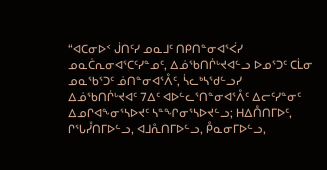“ᐊᑕᓂᐅᑉ ᒎᑎᑦᓯ ᓄᓇᒧᑦ ᑎᑭᑎᓐᓂᐊᕐᐹᓯ ᓄᓇᑖᕆᓂᐊᕐᑕᑦᓯᓐᓄᑦ, ᐃᓅᖃᑎᒌᒡᔪᐊᓪᓗ ᐅᓄᕐᑐᑦ ᑕᒫᓂ ᓄᓇᖃᕐᑐᑦ ᓅᑎᓐᓂᐊᕐᐰᑦ, ᓵᓚᒃᓴᖁᓪᓗᓯ ᐃᓅᖃᑎᒌᒡᔪᐊᑦ 7ᐃᑦ ᐊᐅᓪᓚᕐᑎᓐᓂᐊᕐᐰᑦ ᐃᓕᑦᓯᓐᓂᑦ ᐃᓄᒋᐊᖕᓂᕐᓴᐅᔪᑦ ᓴᓐᖏᓂᕐᓴᐅᔪᓪᓗ; ᕼᐃᑍᑎᒥᐅᑦ, ᒋᕐᒐᓮᑎᒥᐅᓪᓗ, ᐊᒧᕅᑎᒥᐅᓪᓗ, ᑬᓇᓂᒥᐅᓪᓗ,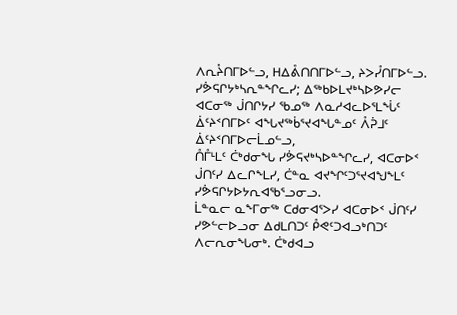ᐱᕆᔧᑎᒥᐅᓪᓗ, ᕼᐃᕔᑎᑎᒥᐅᓪᓗ, ᔨᐳᓮᑎᒥᐅᓪᓗ.
ᓯᕘᕋᒋᔭᒃᓴᕆᓐᖏᓚᓯ; ᐃᖅᑲᐅᒪᔪᒃᓴᐅᕗᓯᓕ ᐊᑕᓂᖅ ᒎᑎᒋᔭᓯ ᖃᓄᖅ ᐱᓇᓱᐊᓚᐅᕐᒪᖔᑦ ᐄᑦᔨᑉᑎᒥᐅᑦ ᐊᖓᔪᖅᑳᕐᔪᐊᖓᓐᓄᑦ ᐰᕉᒧᑦ ᐄᑦᔨᑉᑎᒥᐅᓕᒫᓄᓪᓗ,
ᑍᒤᒻᒪᑦ ᑖᒃᑯᓂᖓ ᓯᕘᕋᔪᒃᓴᐅᓐᖏᓚᓯ, ᐊᑕᓂᐅᑉ ᒎᑎᑦᓯ ᐃᓚᒋᖕᒪᓯ, ᑖᓐᓇ ᐊᔪᖏᑦᑐᕐᔪᐊᖑᖕᒪᑦ ᓯᕘᕋᒋᔭᐅᔭᕆᐊᖃᕐᓗᓂᓗ.
ᒫᓐᓇᓕ ᓇᖕᒥᓂᖅ ᑕᑯᓂᐊᕐᐳᓯ ᐊᑕᓂᐅᑉ ᒎᑎᑦᓯ ᓯᕗᓪᓕᐅᓗᓂ ᐃᑯᒪᑎᑐᑦ ᑬᕙᑦᑐᐊᓗᒃᑎᑐᑦ ᐱᓕᕆᓂᖓᓂᒃ. ᑖᒃᑯᐊᓗ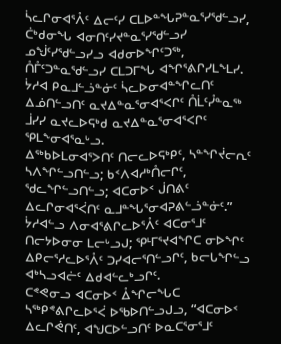ᓵᓚᒋᓂᐊᕐᐰᑦ ᐃᓕᑦᓯ ᑕᒪᐅᓐᖓᕈᓐᓇᕐᓯᖁᓪᓗᓯ, ᑖᒃᑯᓂᖓ ᐊᓂᑎᑦᓯᔪᓐᓇᕐᓯᖁᓪᓗᓯ ᓄᖒᑦᓯᖁᓪᓗᓯᓗ ᐊᑯᓂᐅᖏᑦᑐᖅ, ᑍᒤᑦᑐᓐᓇᖁᓪᓗᓯ ᑕᒪᑐᒥᖓ ᐊᖏᕐᕕᒋᓯᒪᖕᒪᓯ.
ᔮᓱᐊ ᑭᓇᒧᓪᓘᓐᓃᑦ ᓵᓚᐅᓂᐊᓐᖏᓚᑎᑦ ᐃᓅᑎᓪᓗᑎᑦ ᓇᔪᐃᓐᓇᕐᓂᐊᕐᐸᒋᑦ ᑍᒫᑦᓮᓐᓇᖅ ᒨᓯᓯ ᓇᔪᓚᐅᕋᒃᑯ ᓇᔪᐃᓐᓇᕐᓂᐊᕐᐸᒋᑦ ᕿᒪᖕᓂᐊᕐᓇᒡᓗ.
ᐃᖅᑲᐅᒪᓂᐊᕐᐳᑎᑦ ᑎᓕᓚᐅᕋᒃᑭᑦ, ᓴᓐᖏᔫᓕᕆᑦ ᓴᐱᖏᓪᓗᑎᓪᓗ; ᑲᑉᐱᐊᓱᒃᑍᓕᒋᑦ, ᖁᓚᖏᓪᓗᑎᓪᓗ; ᐊᑕᓂᐅᑉ ᒎᑎᕕᑦ ᐃᓚᒋᓂᐊᕐᐹᑎᑦ ᓇᒧᓐᖓᕐᓂᐊᕈᕕᓪᓘᓐᓃᑦ.”
ᔮᓱᐊᓪᓗ ᐱᓂᐊᕐᕕᒋᓚᐅᕐᐰᑦ ᐊᑕᓂᕐᒧᑦ ᑎᓕᔭᐅᓂᓂ ᒪᓕᒡᓗᒍ; ᕿᒻᒥᕐᔪᐊᖏᑕ ᓂᐅᖏᑦ ᐃᑭᓕᕐᓱᓚᐅᕐᐰᑦ ᑐᓯᐊᓕᕐᑎᓪᓗᒋᑦ, ᑲᓕᒐᖏᓪᓗ ᐊᒃᓴᓗᐊᓖᑦ ᐃᑯᐊᓪᓚᒃᓗᒋᑦ.
ᑕᕝᕙᓂᓗ ᐊᑕᓂᐅᑉ ᐂᖏᓕᖓᑕ ᓴᖅᑭᕝᕕᒋᓚᐅᕐᐹ ᐅᖃᐅᑎᓪᓗᒍᓗ, “ᐊᑕᓂᐅᑉ ᐃᓚᒋᕚᑎᑦ, ᐊᖑᑕᐅᓪᓗᑎᑦ ᐅᓇᑕᕐᓂᕐᒧᑦ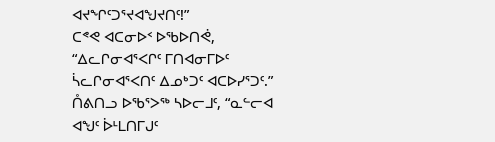ᐊᔪᖏᑦᑐᕐᔪᐊᖑᔪᑎᑦ!”
ᑕᕝᕙ ᐊᑕᓂᐅᑉ ᐅᖃᐅᑎᕚ, “ᐃᓚᒋᓂᐊᕐᐸᒋᑦ ᒥᑎᐊᓂᒥᐅᑦ ᓵᓚᒋᓂᐊᕐᐸᑎᑦ ᐃᓄᒃᑐᑦ ᐊᑕᐅᓯᕐᑐᑦ.”
ᑍᕕᑎᓗ ᐅᖃᕐᐳᖅ ᓴᐅᓕᒧᑦ, “ᓇᓪᓕᐊ ᐊᖑᑦ ᐆᒻᒪᑎᒥᒍᑦ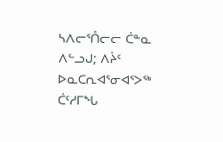ᓴᐱᓕᕐᑍᓕᓕ ᑖᓐᓇ ᐱᓪᓗᒍ; ᐱᔩᑦ ᐅᓇᑕᕆᐊᕐᓂᐊᕐᐳᖅ ᑖᑦᓱᒥᖓ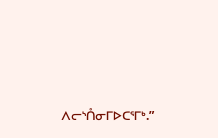ᐱᓕᔅᑍᓂᒥᐅᑕᕐᒥᒃ.”